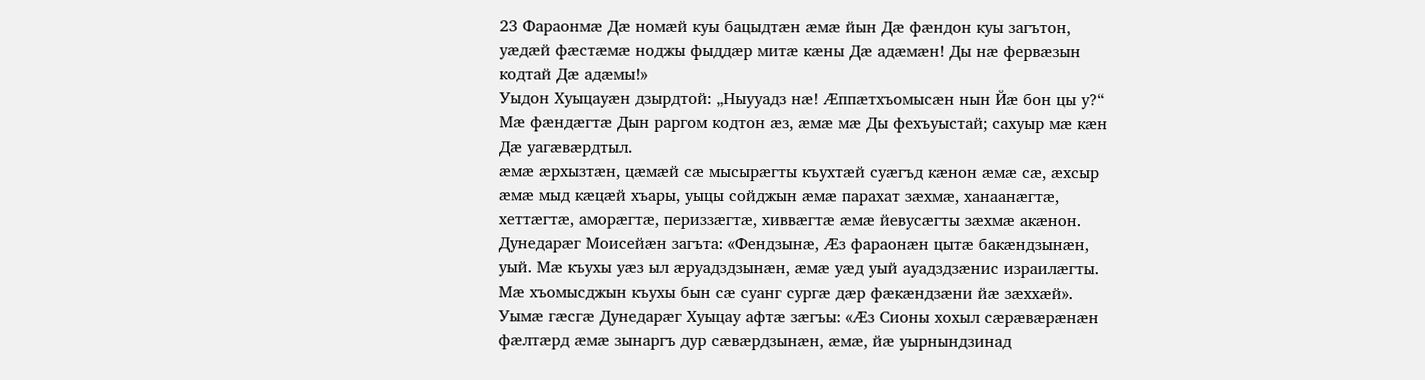23 Фараонмӕ Дӕ номӕй куы бацыдтӕн ӕмӕ йын Дӕ фӕндон куы загътон, уӕдӕй фӕстӕмӕ ноджы фыддӕр митӕ кӕны Дӕ адӕмӕн! Ды нӕ фервӕзын кодтай Дӕ адӕмы!»
Уыдон Хуыцауӕн дзырдтой: „Ныууадз нӕ! Ӕппӕтхъомысӕн нын Йӕ бон цы у?“
Мӕ фӕндӕгтӕ Дын раргом кодтон ӕз, ӕмӕ мӕ Ды фехъуыстай; сахуыр мӕ кӕн Дӕ уагӕвӕрдтыл.
ӕмӕ ӕрхызтӕн, цӕмӕй сӕ мысырӕгты къухтӕй суӕгъд кӕнон ӕмӕ сӕ, ӕхсыр ӕмӕ мыд кӕцӕй хъары, уыцы сойджын ӕмӕ парахат зӕхмӕ, ханаанӕгтӕ, хеттӕгтӕ, аморӕгтӕ, периззӕгтӕ, хиввӕгтӕ ӕмӕ йевусӕгты зӕхмӕ акӕнон.
Дунедарӕг Моисейӕн загъта: «Фендзынӕ, Ӕз фараонӕн цытӕ бакӕндзынӕн, уый. Мӕ къухы уӕз ыл ӕруадздзынӕн, ӕмӕ уӕд уый ауадздзӕнис израилӕгты. Мӕ хъомысджын къухы бын сӕ суанг сургӕ дӕр фӕкӕндзӕни йӕ зӕххӕй».
Уымӕ гӕсгӕ Дунедарӕг Хуыцау афтӕ зӕгъы: «Ӕз Сионы хохыл сӕрӕвӕрӕнӕн фӕлтӕрд ӕмӕ зынаргъ дур сӕвӕрдзынӕн, ӕмӕ, йӕ уырнындзинад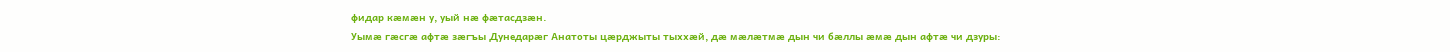фидар кӕмӕн у, уый нӕ фӕтасдзӕн.
Уымӕ гӕсгӕ афтӕ зӕгъы Дунедарӕг Анатоты цӕрджыты тыххӕй, дӕ мӕлӕтмӕ дын чи бӕллы ӕмӕ дын афтӕ чи дзуры: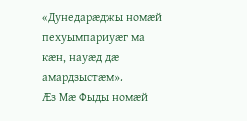«Дунедарӕджы номӕй пехуымпариуӕг ма кӕн, науӕд дӕ амардзыстӕм».
Ӕз Мӕ Фыды номӕй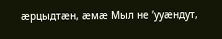ӕрцыдтӕн, ӕмӕ Мыл не ’ууӕндут,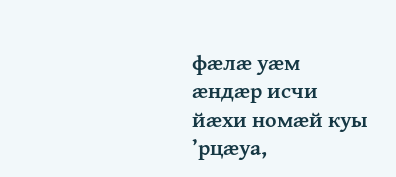фӕлӕ уӕм ӕндӕр исчи йӕхи номӕй куы ’рцӕуа,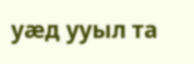уӕд ууыл та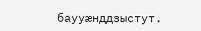баууӕнддзыстут.